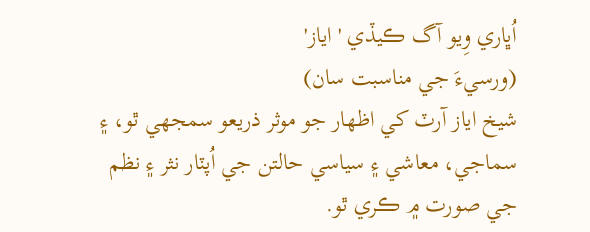اُڀاري وِيو آگ ڪيڏي 'اياز'
(ورسيءَ جي مناسبت سان)
شيخ اياز آرٽ کي اظهار جو موثر ذريعو سمجهي ٿو، ۽ سماجي، معاشي ۽ سياسي حالتن جي اُپٽار نثر ۽ نظم جي صورت ۾ ڪري ٿو.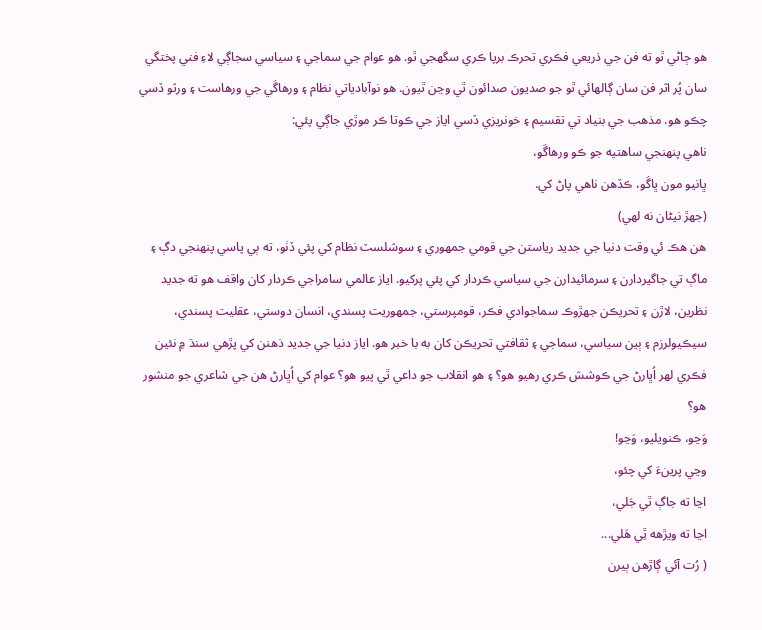هو ڄاڻي ٿو ته فن جي ذريعي فڪري تحرڪ برپا ڪري سگهجي ٿو. هو عوام جي سماجي ۽ سياسي سجاڳي لاءِ فني پختگي سان پُر اثر فن سان ڳالهائي ٿو جو صديون صدائون ٿي وڃن ٿيون. هو نوآبادياتي نظام ۽ ورهاڱي جي ورهاست ۽ ورثو ڏسي چڪو هو. مذهب جي بنياد تي تقسيم ۽ خونريزي ڏسي اياز جي ڪوتا ڪر موڙي جاڳي پئي:
ناهي پنهنجي ساهتيه جو ڪو ورهاڱو،
ڀانيو مون ڀاڱو، ڪڏھن ناهي پاڻ کي.
(جهڙ نيڻان نه لهي)
هن هڪ ئي وقت دنيا جي جديد رياستن جي قومي جمهوري ۽ سوشلسٽ نظام کي پئي ڏٺو، ته ٻي پاسي پنهنجي دڳ ۽ ماڳ تي جاگيردارن ۽ سرمائيدارن جي سياسي ڪردار کي پئي پرکيو. اياز عالمي سامراجي ڪردار کان واقف هو ته جديد نظرين، لاڙن ۽ تحريڪن جهڙوڪ سماجوادي فڪر، قومپرستي، جمهوريت پسندي، انسان دوستي، عقليت پسندي، سيڪيولرزم ۽ ٻين سياسي، سماجي ۽ ثقافتي تحريڪن کان به با خبر هو. اياز دنيا جي جديد ذهنن کي پڙهي سنڌ ۾ نئين فڪري لهر اُڀارڻ جي ڪوشش ڪري رهيو هو؟ ۽ هو انقلاب جو داعي ٿي پيو هو؟ عوام کي اُڀارڻ هن جي شاعري جو منشور هو؟
وَڃو، ڪنويليو، وَڃو!
وڃي پرينءَ کي چئو،
اڃا ته جاڳ ٿي جَلي،
اڃا ته ويڙهه ٿِي هَلي...
( رُت آئي ڳاڙهن ٻيرن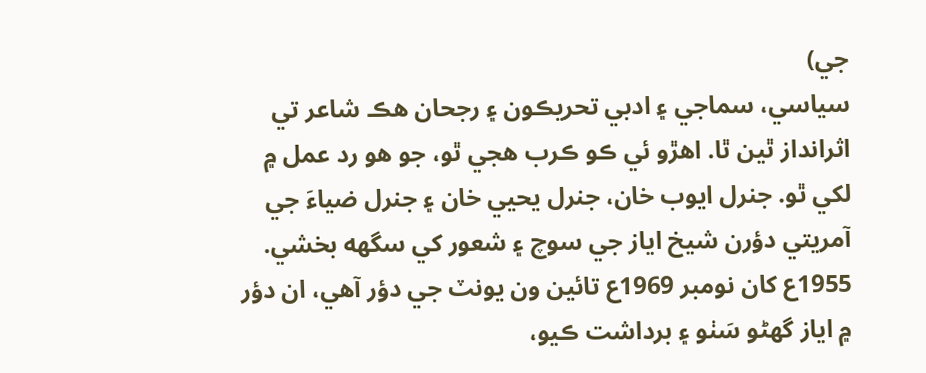جي)
سياسي، سماجي ۽ ادبي تحريڪون ۽ رجحان هڪ شاعر تي اثرانداز ٿين ٿا. اهڙو ئي ڪو ڪرب هجي ٿو، جو هو رد عمل ۾ لکي ٿو. جنرل ايوب خان، جنرل يحيي خان ۽ جنرل ضياءَ جي آمريتي دؤرن شيخ اياز جي سوچ ۽ شعور کي سگھه بخشي. 1955ع کان نومبر 1969ع تائين ون يونٽ جي دؤر آهي، ان دؤر ۾ اياز گهڻو سَٺو ۽ برداشت ڪيو،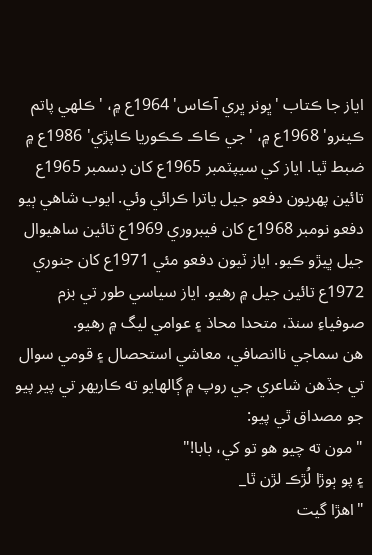اياز جا ڪتاب 'ڀونر ڀري آڪاس' 1964ع ۾، 'ڪلهي پاتم ڪينرو' 1968ع ۾، 'جي ڪاڪ ڪڪوريا ڪاپڙي' 1986ع ۾ ضبط ٿيا. اياز کي سيپٽمبر 1965ع کان ڊسمبر 1965ع تائين پهريون دفعو جيل ياترا ڪرائي وئي. ايوب شاهي ٻيو دفعو نومبر 1968ع کان فيبروري 1969ع تائين ساهيوال جيل ڀيڙو ڪيو. اياز ٽيون دفعو مئي 1971ع کان جنوري 1972ع تائين جيل ۾ رهيو. اياز سياسي طور تي بزم صوفياءِ سنڌ، متحدا محاذ ۽ عوامي ليگ ۾ رهيو.
هن سماجي ناانصافي، معاشي استحصال ۽ قومي سوال تي جڏهن شاعري جي روپ ۾ ڳالهايو ته ڪاريهر تي پير پيو جو مصداق ٿي پيو:
"مون ته چيو هو تو کي، بابا!"
۽ پو ٻوڙا لُڙڪ لڙن ٿا_
"اهڙا گيت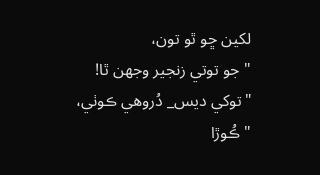لکين ڇو ٿو تون،
" جو توتي زنجير وجهن ٿا!
"توکي ديس_ دُروهي ڪوٺي،
" ڪُوڙا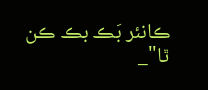ڪانئر بَڪ بڪ ڪن ٿا"_